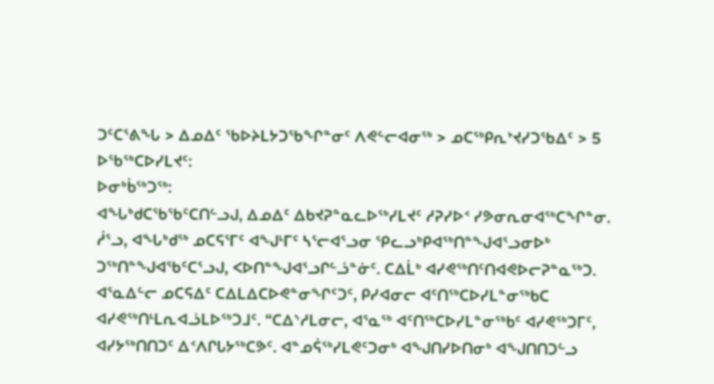ᑐᑦᑕᕐᕕᖓ > ᐃᓄᐃᑦ ᖃᐅᔨᒪᔭᑐᖃᖏᓐᓂᑦ ᐱᕙᓪᓕᐊᓂᖅ > ᓄᑕᖅᑭᕆᔾᔪᓯᑐᖃᐃᑦ > 5
ᐅᖃᖅᑕᐅᓯᒪᔪᑦ:
ᐅᓂᒃᑳᖅᑐᖅ:
ᐊᖓᒃᑯᑕᖃᖃᑦᑕᑎᓪᓗᒍ, ᐃᓄᐃᑦ ᐃᑲᔪᕈᓐᓇᓚᐅᖅᓯᒪᔪᑦ ᓱᕈᓯᐅᑉ ᓯᕗᓂᕆᓂᐊᖅᑕᖏᓐᓂ. ᓲᕐᓗ, ᐊᖓᒃᑯᖅ ᓄᑕᕋᕐᒥᑦ ᐊᖑᒻᒥᑦ ᓴᕐᓕᐊᕐᓗᓂ ᕿᓚᓗᒃᑭᐊᖅᑎᓐᖑᐊᕐᓗᓂᐅᒃ ᑐᖅᑎᓐᖑᐊᖃᑦᑕᕐᓗᒍ, ᐸᐅᑎᓐᖑᐊᕐᓗᒋᓪᓘᓐᓃᑦ. ᑕᐃᒫᒃ ᐊᓯᕙᖅᑎᑦᑎᐊᕙᐅᓕᕈᓐᓇᖅᑐ. ᐊᕐᓇᐃᓪᓕ ᓄᑕᕋᐃᑦ ᑕᐃᒪᐃᑕᐅᕙᓐᓂᖏᑦᑐᑦ, ᑭᓯᐊᓂᓕ ᐊᑦᑎᖅᑕᐅᓯᒪᓐᓂᖅᑲᑕ ᐊᓯᕙᖅᑎᒻᒪᕆᐊᓘᒪᐅᖅᑐᒧᑦ. “ᑕᐃᔅᓱᒪᓂᓕ, ᐊᕐᓇᖅ ᐊᑦᑎᖅᑕᐅᓯᒪᓐᓂᖅᑲᑦ ᐊᓯᕙᖅᑐᒥᑦ, ᐊᓯᔭᖅᑎᑎᑐᑦ ᐃᑉᐱᒋᒐᔭᖅᑕᕗᑦ. ᐊᓐᓄᕌᖅᓯᒪᕙᑦᑐᓂᒃ ᐊᖑᑎᓯᐅᑎᓂᒃ ᐊᖑᑎᑎᑐᓪᓗ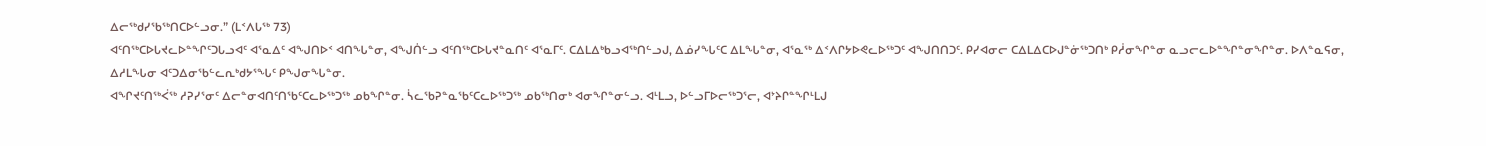ᐃᓕᖅᑯᓯᖃᖅᑎᑕᐅᓪᓗᓂ.” (ᒪᑉᐱᒐᖅ 73)
ᐊᑦᑎᖅᑕᐅᒐᔪᓚᐅᓐᖏᑦᑐᒐᓗᐊᑦ ᐊᕐᓇᐃᑦ ᐊᖑᑎᐅᑉ ᐊᑎᖓᓐᓂ, ᐊᖑᑏᓪᓗ ᐊᑦᑎᖅᑕᐅᒐᔪᓐᓇᑎᑦ ᐊᕐᓇᒥᑦ. ᑕᐃᒪᐃᒃᑲᓗᐊᖅᑎᓪᓗᒍ, ᐃᓅᓯᖓᑦᑕ ᐃᒪᖓᓐᓂ, ᐊᕐᓇᖅ ᐃᑉᐱᒋᔭᐅᕙᓚᐅᖅᑐᑦ ᐊᖑᑎᑎᑐᑦ. ᑭᓯᐊᓂᓕ ᑕᐃᒪᐃᑕᐅᒍᓐᓃᖅᑐᑎᒃ ᑭᓲᓂᖏᓐᓂ ᓇᓗᓕᓚᐅᓐᖏᓐᓂᖏᓐᓂ. ᐅᐱᓐᓇᕋᓂ, ᐃᓱᒪᖓᓂ ᐊᑦᑐᐃᓂᖃᓪᓚᕆᒃᑯᔭᕐᖓᑦ ᑭᖑᓂᖓᓐᓂ.
ᐊᖏᔪᑦᑎᖅᐹᖅ ᓱᕈᓯᕐᓂᑦ ᐃᓕᓐᓂᐊᑎᑦᑎᖃᑦᑕᓚᐅᖅᑐᖅ ᓄᑲᖏᓐᓂ. ᓵᓚᖃᕈᓐᓇᖃᑦᑕᓚᐅᖅᑐᖅ ᓄᑲᖅᑎᓂᒃ ᐊᓂᖏᓐᓂᓪᓗ. ᐊᒻᒪᓗ, ᐅᓪᓗᒥᐅᓕᖅᑐᕐᓕ, ᐊᔾᔨᒋᓐᖏᒻᒪᒍ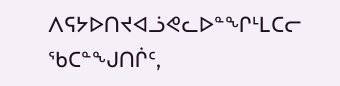ᐱᕋᔭᐅᑎᔪᐊᓘᕙᓚᐅᓐᖏᒻᒪᑕᓕ ᖃᑕᓐᖑᑎᒌᑦ,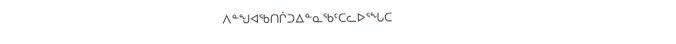ᐱᓐᖑᐊᖃᑎᒌᑐᐃᓐᓇᖃᑦᑕᓚᐅᕐᖓᑕ